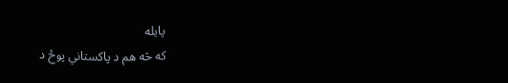پایله
که څه هم د پاکستاني پوځ د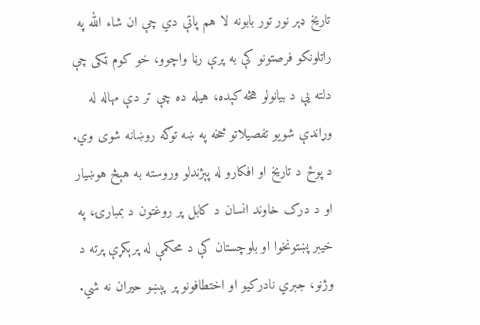تاریخ ډېر نور تور بابونه لا هم پاتې دي چې ان شاء الله په راتلونکو فرصتونو کې به پرې رڼا واچوو، خو کوم ټکی چې دلته یې د بیانولو هڅه کېده، هیله ده چې تر دې مهاله له وړاندې شویو تفصیلاتو څخه په ښه توګه روښانه شوی وي. د پوځ د تاریخ او افکارو له پېژندلو وروسته به هېڅ هوښیار او د درک خاوند انسان د کابل پر روغتون د بمبارۍ، په خیبر پښتونخوا او بلوچستان کې د محکمې له پرېکړې پرته د وژنو، جبري نادرکیو او اختطافونو پر پېښو حیران نه شي.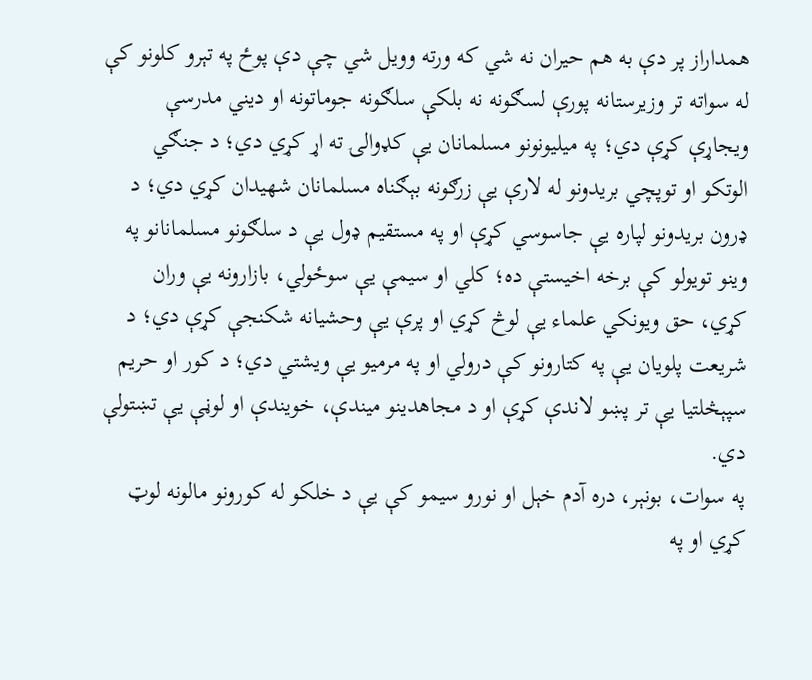همداراز پر دې به هم حیران نه شي که ورته وویل شي چې دې پوځ په تېرو کلونو کې له سواته تر وزیرستانه پورې لسګونه نه بلکې سلګونه جوماتونه او دیني مدرسې ویجاړې کړې دي؛ په میلیونونو مسلمانان یې کډوالۍ ته اړ کړي دي؛ د جنګي الوتکو او توپچي بریدونو له لارې یې زرګونه بېګناه مسلمانان شهیدان کړي دي؛ د ډرون بریدونو لپاره یې جاسوسي کړې او په مستقیم ډول یې د سلګونو مسلمانانو په وینو تویولو کې برخه اخیستې ده؛ کلي او سیمې یې سوځولي، بازارونه یې وران کړي، حق ویونکي علماء یې لوڅ کړي او پرې یې وحشیانه شکنجې کړې دي؛ د شریعت پلویان یې په کتارونو کې درولي او په مرمیو یې ویشتي دي؛ د کور او حریم سپېڅلتیا یې تر پښو لاندې کړې او د مجاهدینو میندې، خویندې او لوڼې یې تښتولې دي.
په سوات، بونېر، دره آدم خېل او نورو سیمو کې یې د خلکو له کورونو مالونه لوټ کړي او په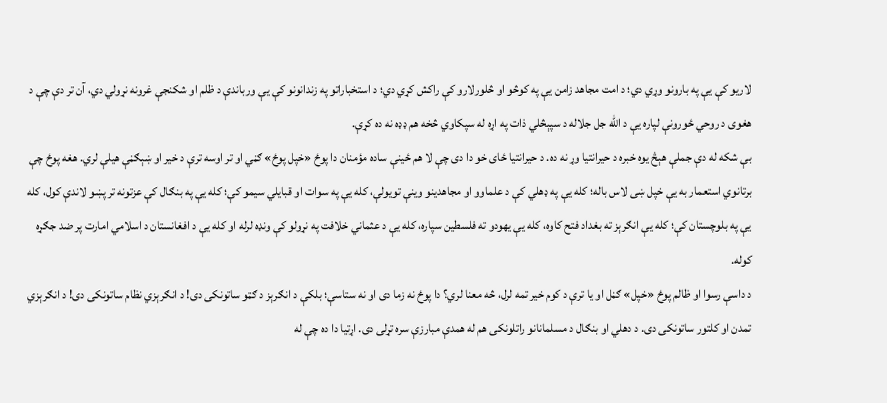لاریو کې یې په بارونو وړي دي؛ د امت مجاهد زامن یې په کوڅو او څلورلارو کې راکش کړي دي؛ د استخباراتو په زندانونو کې یې ورباندې د ظلم او شکنجې غرونه نړولي دي، آن تر دې چې د هغوی د روحي ځورونې لپاره یې د الله جل جلاله د سپېڅلي ذات په اړه له سپکاوي څخه هم ډډه نه ده کړې.
بې شکه له دې جملې هېڅ یوه خبره د حیرانتیا وړ نه ده. د حیرانتیا ځای خو دا دی چې لا هم ځینې ساده مؤمنان دا پوځ «خپل پوځ» ګڼي او تر اوسه ترې د خیر او ښېګڼې هیلې لري. هغه پوځ چې برتانوي استعمار به یې خپل ښی لاس باله؛ کله یې په ډهلي کې د علماوو او مجاهدینو وینې تویولې، کله یې په سوات او قبایلي سیمو کې؛ کله یې په بنګال کې عزتونه تر پښو لاندې کول، کله یې په بلوچستان کې؛ کله یې انګرېز ته بغداد فتح کاوه، کله یې یهودو ته فلسطین سپاره، کله یې د عثماني خلافت په نړولو کې ونډه لرله او کله یې د افغانستان د اسلامي امارت پر ضد جګړه کوله.
د داسې رسوا او ظالم پوځ «خپل» ګڼل او یا ترې د کوم خیر تمه لرل، څه معنا لري؟ دا پوځ نه زما دی او نه ستاسې؛ بلکې د انګرېز د ګټو ساتونکی دی! د انګرېزي نظام ساتونکی دی! د انګرېزي تمدن او کلتور ساتونکی دی. د دهلي او بنګال د مسلمانانو راتلونکی هم له همدې مبارزې سره تړلی دی. اړتیا دا ده چې له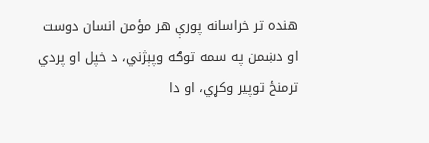هنده تر خراسانه پورې هر مؤمن انسان دوست او دښمن په سمه توګه وپېژني، د خپل او پردي ترمنځ توپیر وکړي، او دا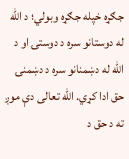جګړه خپله جګړه وبولي؛ د الله له دوستانو سره د دوستۍ او د الله له دښمنانو سره د دښمنۍ حق ادا کړي. الله تعالی دې موږ ته د حق د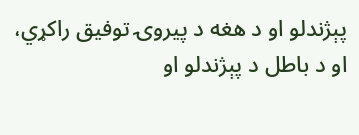پېژندلو او د هغه د پیروۍ توفیق راکړي، او د باطل د پېژندلو او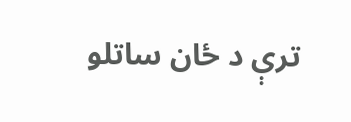ترې د ځان ساتلو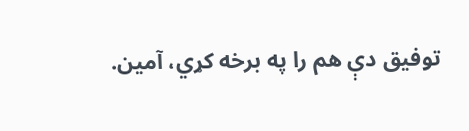توفیق دې هم را په برخه کړي، آمین.